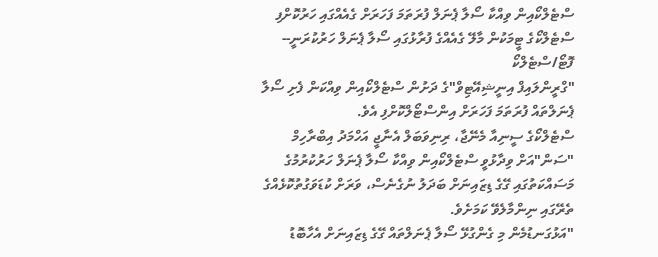ސްޓެލްކޯއިން ވިއްކާ ސޯލާ ޕެނަލް ފުރަތަމަ ފަހަރަށް ގެއެއްގައި ހަރުކޮށްފި
ސްޓެލްކޯގެ ޓީމަކުން މާލޭ ގެއެއްގެ ފުރާޅުގައި ސޯލާ ޕެނަލް ހަރުކުރަނީ-- ފޮޓޯ/ސްޓެލްކޯ
"ގްރީންލައިފް އިނީޝިއޭޓިވް"ގެ ދަށުން ސްޓެލްކޯއިން ވިއްކަން ފެށި ސޯލާ ޕެނަލްތައް ފުރަތަމަ ފަހަރަށް އިންސްޓޯލްކޮށްފި އެވެ.
ސްޓެލްކޯގެ ސީނިއާ މެނޭޖާ، ރިނިވަބަލް އެނާޖީ އަހްމަދު އިބްރާހިމް "ސަން"އަށް ވިދާޅުވީ ސްޓެލްކޯއިން ވިއްކާ ސޯލާ ޕެނަލް ހަރުކުރުމުގެ މަސައްކަތުގައި ގޭގެ ޑިޒައިނަށް ބަދަލު ނުގެނެސް، ވަރަށް ކުޑަވަގުތުކޮޅެއްގެ ތެރޭގައި ނިންމާލެވޭ ކަމަށެވެ.
"އަޅުގަނޑުމެން މި ގެންގުޅޭ ސޯލާ ޕެނަލްތައް ގޭގެ ޑިޒައިނަށް އެހާބޮޑު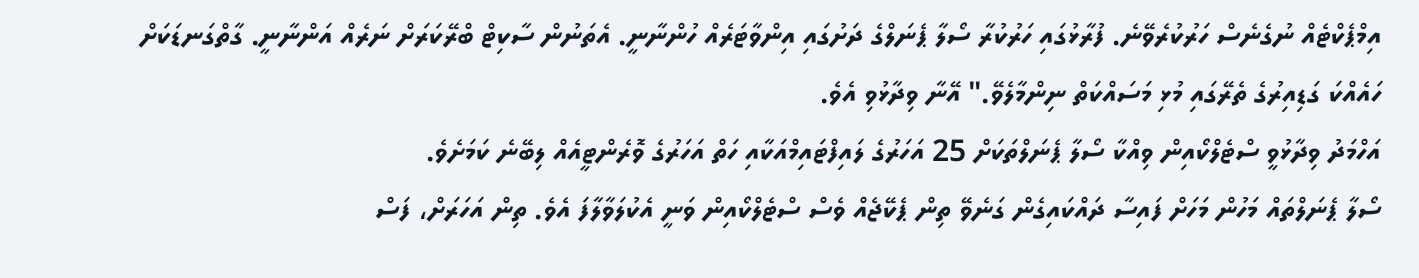އިމްޕެކްޓެއް ނުގެނެސް ހަރުކުރެވޭނެ. ފުރާޅުގައި ހަރުކުރާ ސޯލާ ޕެނަލްގެ ދަށުގައި އިންވާޓަރެއް ހުންނާނީ. އެތަނުން ސާކިޓް ބްރޭކަރަށް ނަރެއް އަންނާނީ. ގާތްގަނޑަކަށް ހައެއްކަ ގަޑިއިރުގެ ތެރޭގައި މުޅި މަސައްކަތް ނިންމާލެވޭ." އޭނާ ވިދާޅުވި އެވެ.
އަހްމަދު ވިދާޅުވީ ސްޓެލްކޯއިން ވިއްކާ ސޯލާ ޕެނަލްތަކަށް 25 އަހަރުގެ ލައިފްޓައިމްއަކާއި ހަތް އަހަރުގެ ވޮރެންޓީއެއް ލިބޭނެ ކަމަށެވެ.
ސޯލާ ޕެނަލްތައް މަހުން މަހަށް ފައިސާ ދައްކައިގެން ގަނެވޭ ތިން ޕެކޭޖެއް ވެސް ސްޓެލްކޯއިން ވަނީ އެކުލަވާލާފަ އެވެ. ތިން އަހަރަށް، ފަސް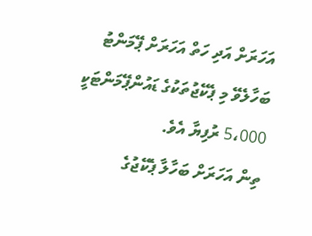އަހަރަށް އަދި ހަތް އަހަރަށް ޕޭމަންޓު ބަހާލެވޭ މި ޕެކޭޖުތަކުގެ ޑައުންޕޭމަންޓަކީ 5،000 ރުފިޔާ އެވެ.
ތިން އަހަރަށް ބަހާލާ ޕެކޭޖުގެ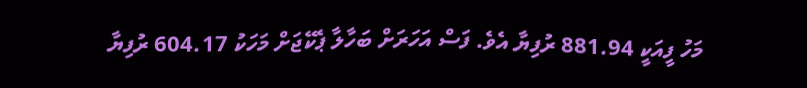މަހު ފީއަކީ 881.94 ރުފިޔާ އެވެ. ފަސް އަހަރަށް ބަހާލާ ޕެކޭޖަށް މަހަކު 604.17 ރުފިޔާ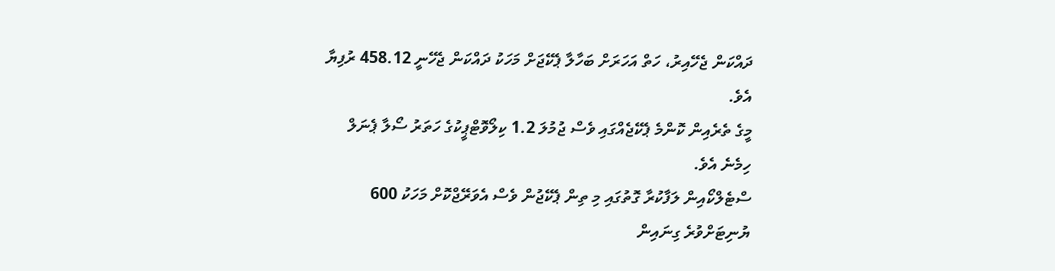ދައްކަން ޖެހޭއިރު، ހަތް އަހަރަށް ބަހާލާ ޕެކޭޖަށް މަހަކު ދައްކަން ޖެހޭނީ 458.12 ރުފިޔާ އެވެ.
މީގެ ތެރެއިން ކޮންމެ ޕެކޭޖެއްގައި ވެސް ޖުމުލަ 1.2 ކިލޯވޮޓްޕީކުގެ ހަތަރު ސޯލާ ޕެނަލް ހިމެނެ އެވެ.
ސްޓެލްކޯއިން ލަފާކުރާ ގޮތުގައި މި ތިން ޕެކޭޖުން ވެސް އެވަރޭޖްކޮށް މަހަކު 600 ޔުނިޓަށްވުރެ ގިނައިން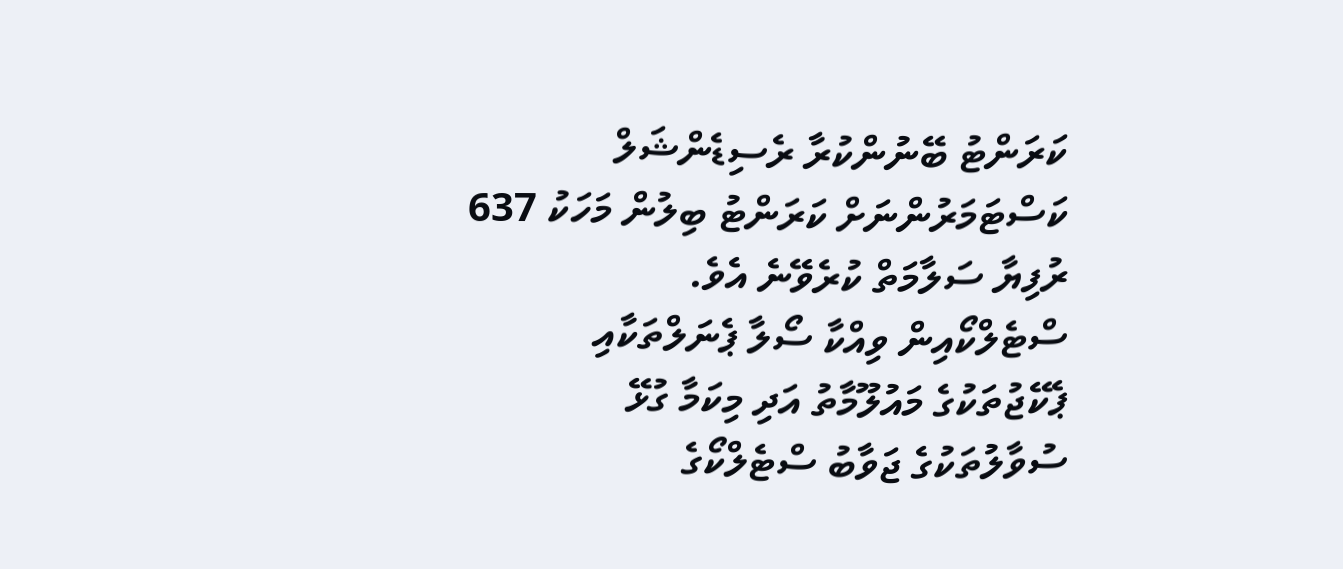ކަރަންޓު ބޭނުންކުރާ ރެސިޑެންޝަލް ކަސްޓަމަރުންނަށް ކަރަންޓު ބިލުން މަހަކު 637 ރުފިޔާ ސަލާމަތް ކުރެވޭނެ އެވެ.
ސްޓެލްކޯއިން ވިއްކާ ސޯލާ ޕެނަލްތަކާއި ޕެކޭޖުތަކުގެ މައުލޫމާތު އަދި މިކަމާ ގުޅޭ ސުވާލުތަކުގެ ޖަވާބު ސްޓެލްކޯގެ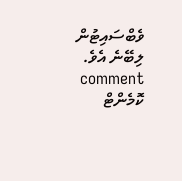ވެބްސައިޓުން ލިބޭނެ އެވެ.
comment ކޮމެންޓް